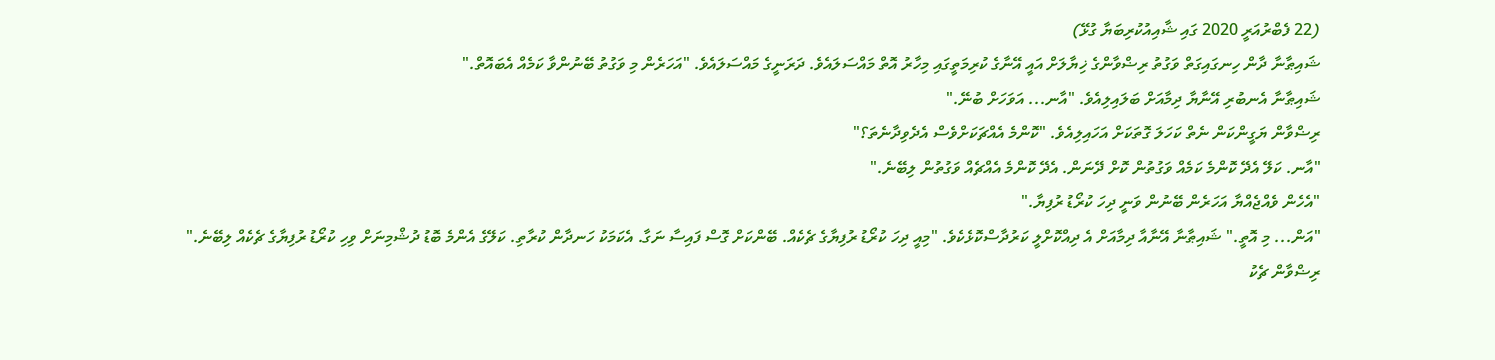(22 ފެބްރުއަރީ 2020 ގައި ޝާއިއުކުރިބަޔާ ގުޅޭ)
ޝައިޠާނާ ދާން ހިނގައިގަތް ވަގުތު ރިޟްވާންގެ ޚިޔާލަށް އައީ އޭނާގެ ކުރިމަތީގައި މިހާރު އޮތް މައްސަލައެވެ. ދަރަނީގެ މައްސަލައެވެ. "އަހަރެން މި ވަގުތު ބޭނުންވާ ކަމެއް އެބައޮތް."
ޝައިޠާނާ އެނބުރި އޭނާޔާ ދިމާއަށް ބަލައިލިއެވެ. "އާނ... އަވަހަށް ބުނޭ."
ރިޟްވާން ޔަގީންކަން ނެތް ކަހަލަ ގޮތަކަށް އަހައިލިއެވެ. "ކޮންމެ އެއްޗަކަށްވެސް އެދެވިދާނެތަ؟"
"އާނ. ކަލޭ އެދޭ ކޮންމެ ކަމެއް ވަގުތުން ކޮށް ދޭނަން. އެދޭ ކޮންމެ އެއްޗެއް ވަގުތުން ލިބޭނެ."
"އެހެން ވެއްޖެއްޔާ އަހަރެން ބޭނުން ވަނީ ދިހަ ކުރޯޑު ރުފިޔާ."
"އަން... މި އޮތީ." ޝައިޠާނާ އޭނާއާ ދިމާއަށް އެ ދިއްކޮށްލީ ކަރުދާސްކޮޅެކެވެ. "މިއީ ދިހަ ކުރޯޑު ރުފިޔާގެ ޗެކެއް. ބޭންކަށް ގޮސް ފައިސާ ނަގާ. އެކަމަކު ހަނދާން ކުރާތި. ކަލޭގެ އެންމެ ބޮޑު ދުޝްމިނަށް ވިހި ކުރޯޑު ރުފިޔާގެ ޗެކެއް ލިބޭނެ."
ރިޟްވާން ޗެކު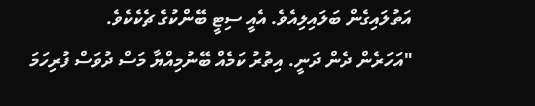އަތުލައިގެން ބަލައިލިއެވެ. އެއީ ސިޓީ ބޭންކުގެ ޗެކެކެވެ.
"އަހަރެން ދެން ދަނީ. އިތުރު ކަމެއް ބޭނުމިއްޔާ މަސް ދުވަސް ފުރިހަމަ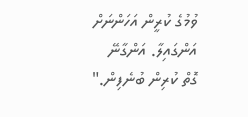ވުމުގެ ކުރީން އަހަންނަށް އަންގައިލާ. އަންގާނޭ ގޮތް ކުރިން ބުނެފިން."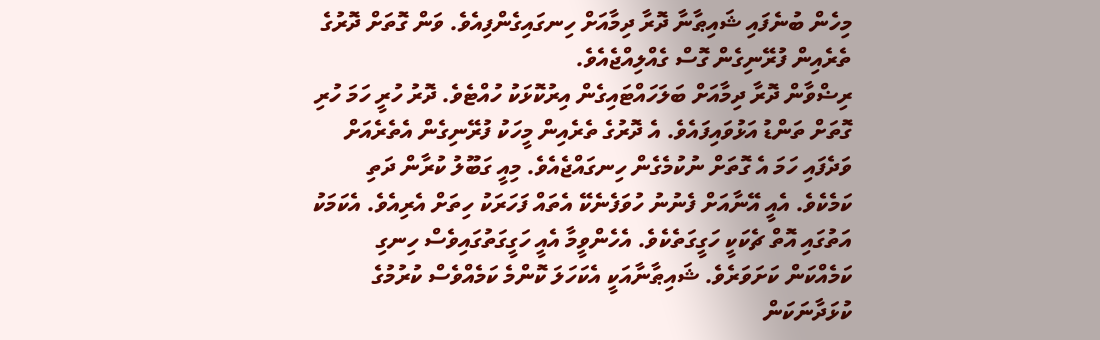މިހެން ބުނެފައި ޝައިޠާނާ ދޮރާ ދިމާއަށް ހިނގައިގެންފިއެވެ. ވަން ގޮތަށް ދޮރުގެ ތެރެއިން ފުރޭނިގެން ގޮސް ގެއްލިއްޖެއެވެ.
ރިޟްވާން ދޮރާ ދިމާއަށް ބަލަހައްޓައިގެން އިރުކޮޅަކު ހުއްޓެވެ. ދޮރު ހުރީ ހަމަ ހުރި ގޮތަށް ތަންޑު އަޅުވައިފައެވެ. އެ ދޮރުގެ ތެރެއިން މީހަކު ފުރޭނިގެން އެތެރެއަށް ވަދެފައި ހަމަ އެ ގޮތަށް ނުކުމެގެން ހިނގައްޖެއެވެ. މިއީ ގަބޫލު ކުރާން ދަތި ކަމެކެވެ. އެއީ އޭނާއަށް ފެނުނު ހުވަފެނެކޭ އެތައް ފަހަރަކު ހިތަށް އެރިއެވެ. އެކަމަކު އަތުގައި އޮތް ޗެކަކީ ހަގީގަތެކެވެ. އެހެންވީމާ އެއީ ހަގީގަތުގައިވެސް ހިނގި ކަމެއްކަން ކަށަވަރެވެ. ޝައިޠާނާއަކީ އެކަހަލަ ކޮންމެ ކަމެއްވެސް ކުރުމުގެ ކުޅަދާނަކަން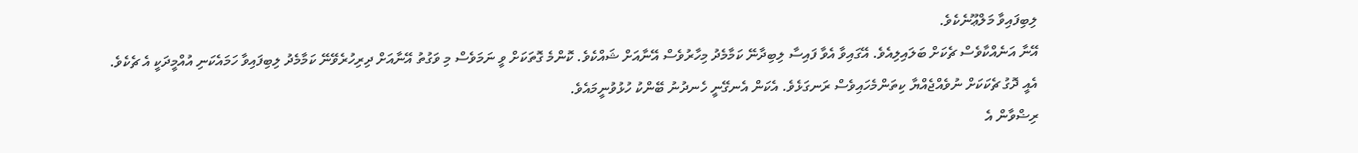ލިބިފައިވާ މަލްޢޫނެކެވެ.
އޭނާ އަނެއްކާވެސް ޗެކަށް ބަލައިލިއެވެ. އޭގައިވާ އެވާ ފައިސާ ލިބިދާނޭ ކަމާމެދު މިހާރުވެސް އޭނާއަށް ޝައްކެވެ. ކޮންމެ ގޮތަކަށް ވީ ނަމަވެސް މި ވަގުތު އޭނާއަށް ދިރިހުރެވޭނޭ ކަމާމެދު ލިބިފައިވާ ހަމައެކަނި އުއްމީދަކީ އެ ޗެކެވެ. އެއީ ދޮގު ޗެކަކަށް ނުވެއްޖެއްޔާ ކިތަންމެހައިވެސް ރަނގަޅެވެ. އެކަން އެނގޭނީ ހެނދުނު ބޭންކު ހުޅުވުނީމައެވެ.
ރިޟްވާން އެ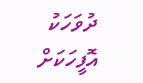ދުވަހަކު އޮފީހަކަށް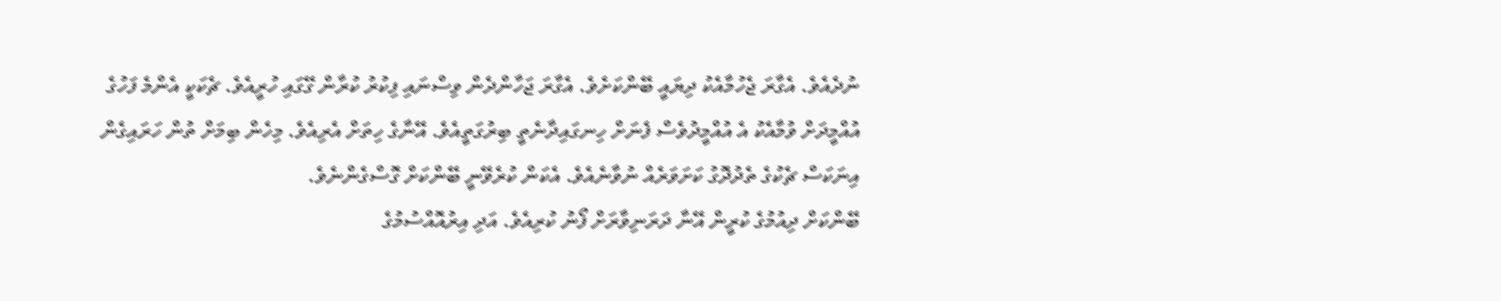ނުދެއެވެ. އެގާރަ ޖެހުމާއެކު ދިޔައީ ބޭންކަށެވެ. އެގާރަ ޖަހާންދެން ވިސްނައި ފިކުރު ކުރާން ގޭގައި ހުރީއެވެ. ޗެކަކީ އެންމެ ފަހުގެ އުއްމީދަށް ވުމާއެކު އެ އުއްމީދުވެސް ފެނަށް ހިނގައިދާނެތީ ބިރުގަތީއެވެ. އޭނާގެ ހިތަށް އެރިއެވެ. މިހެން ބިމަށް ތުން ހަރައިގެން އިނަކަސް ޗެކުގެ ތެދުދޮގު ކަށަވަރެއް ނުވާނެއެވެ. އެކަން ކުރެވޭނީ ބޭންކަށް ގޮސްގެންނެވެ.
ބޭންކަށް ދިއުމުގެ ކުރީން އޭނާ ދަރަނިވާރަށް ފޯނު ކުރިއެވެ. އަދި އިރުއޮއްސުމުގެ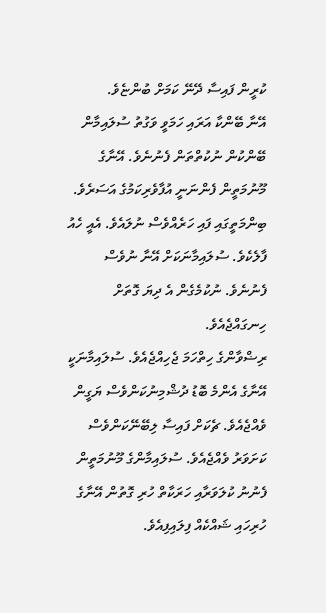ކުރީން ފައިސާ ދޭނޭ ކަމަށް ބުންޏެވެ.
އޭނާ ބޭންކާ އަރައި ހަމަވީ ވަގުތު ސުލައިމާން ބޭންކުން ނުކުތްތަން ފެނުނެވެ. އޭނާގެ މޫނުމަތީން ފެންނަނީ އުފާވެރިކަމުގެ އަސަރެވެ. ބިންމަތީގައި ފައި ހަރެއްވެސް ނުލައެވެ. އެއީ ހެއު ފާލެކެވެ. ސުލައިމާނަކަށް އޭނާ ނުވެސް ފެނުނެވެ. ނުކުމެގެން އެ ދިޔަ ގޮތަށް ހިނގައްޖެއެވެ.
ރިޟްވާންގެ ހިތްހަމަ ޖެހިއްޖެއެވެ. ސުލައިމާނަކީ އޭނާގެ އެންމެ ބޮޑު ދުޝްމިނުކަންވެސް ޔަގީން ވެއްޖެއެވެ. ޗެކަށް ފައިސާ ލިބޭނޭކަންވެސް ކަށަވަރު ވެއްޖެއެވެ. ސުލައިމާންގެ މޫނުމަތީން ފެނުނު ކުލަވަރާއި ހަރަކާތް ހުރި ގޮތުން އޭނާގެ ހުރިހައި ޝައްކެއް ފިލައިފިއެވެ.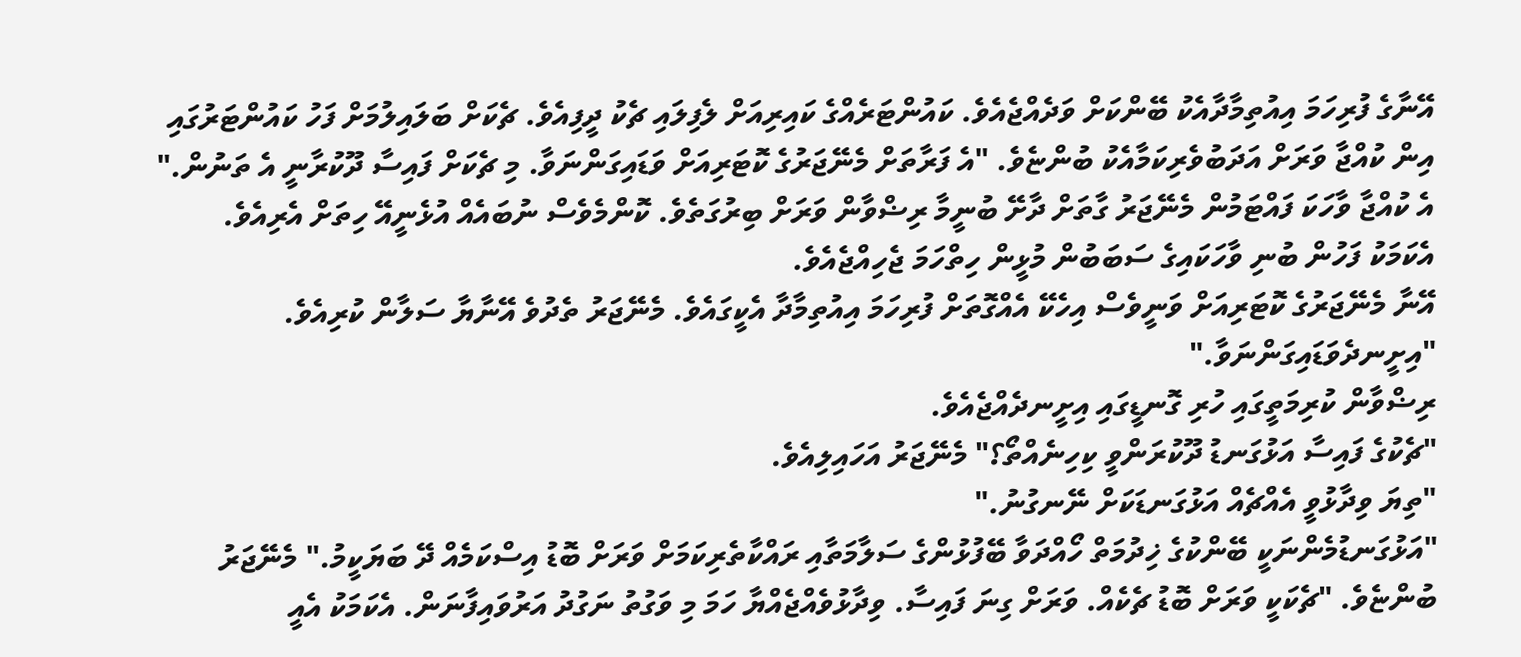އޭނާގެ ފުރިހަމަ އިއުތިމާދާއެކު ބޭންކަށް ވަދެއްޖެއެވެ. ކައުންޓަރެއްގެ ކައިރިއަށް ލެފިލައި ޗެކު ދީފިއެވެ. ޗެކަށް ބަލައިލުމަށް ފަހު ކައުންޓަރުގައި އިން ކުއްޖާ ވަރަށް އަދަބުވެރިކަމާއެކު ބުންޏެވެ. "އެ ފަރާތަށް މެނޭޖަރުގެ ކޮޓަރިއަށް ވަޑައިގަންނަވާ. މި ޗެކަށް ފައިސާ ދޫކުރާނީ އެ ތަނުން."
އެ ކުއްޖާ ވާހަކަ ފައްޓަމުން މެނޭޖަރު ގާތަށް ދާށޭ ބުނީމާ ރިޟްވާން ވަރަށް ބިރުގަތެވެ. ކޮންމެވެސް ނުބައެއް އުޅެނީއޭ ހިތަށް އެރިއެވެ. އެކަމަކު ފަހުން ބުނި ވާހަކައިގެ ސަބަބުން މުޅީން ހިތްހަމަ ޖެހިއްޖެއެވެ.
އޭނާ މެނޭޖަރުގެ ކޮޓަރިއަށް ވަނީވެސް އިހެކޭ އެއްގޮތަށް ފުރިހަމަ އިއުތިމާދާ އެކީގައެވެ. މެނޭޖަރު ތެދުވެ އޭނާޔާ ސަލާން ކުރިއެވެ. "އިށީނދެވަޑައިގަންނަވާ."
ރިޟްވާން ކުރިމަތީގައި ހުރި ގޮނޑީގައި އިށީނދެއްޖެއެވެ.
"ޗެކުގެ ފައިސާ އަޅުގަނޑު ދޫކުރަންވީ ކިހިނެއްތޯ؟" މެނޭޖަރު އަހައިލިއެވެ.
"ތިޔަ ވިދާޅުވީ އެއްޗެއް އަޅުގަނޑަކަށް ނޭނގުނު."
"އަޅުގަނޑުމެންނަކީ ބޭންކުގެ ޚިދުމަތް ހޯއްދަވާ ބޭފުޅުންގެ ސަލާމަތާއި ރައްކާތެރިކަމަށް ވަރަށް ބޮޑު އިސްކަމެއް ދޭ ބަޔަކީމު." މެނޭޖަރު ބުންޏެވެ. "ޗެކަކީ ވަރަށް ބޮޑު ޗެކެއް. ވަރަށް ގިނަ ފައިސާ. ވިދާޅުވެއްޖެއްޔާ ހަމަ މި ވަގުތު ނަގުދު އަރުވައިފާނަން. އެކަމަކު އެއީ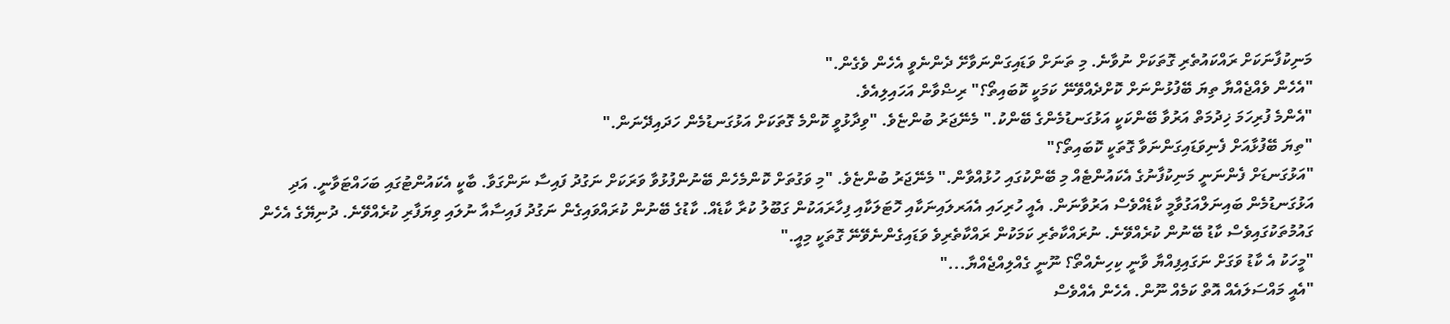މަނިކުފާނަކަށް ރައްކައުތެރި ގޮތަކަށް ނުވާނެ. މި ތަނަށް ވަޑައިގަންނަވާށޭ ދެންނެވީ އެހެން ވެގެން."
"އެހެން ވެއްޖެއްޔާ ތިޔަ ބޭފުޅުންނަށް ކޮށްދެއްވޭނޭ ކަމަކީ ކޮބައިތޯ؟" ރިޟްވާން އަހައިލިއެވެ.
"އެންމެ ފުރިހަމަ ޚިދުމަތް އަރުވާ ބޭންކަކީ އަޅުގަނޑުމެންގެ ބޭންކު." މެނޭޖަރު ބުންޏެވެ. "ވިދާޅުވީ ކޮންމެ ގޮތަކަށް އަޅުގަނޑުމެން ހަދައިދޭނަން."
"ތިޔަ ބޭފުޅާއަށް ފެނިވަޑައިގަންނަވާ ގޮތަކީ ކޮބައިތޯ؟"
"އަޅުގަނޑަށް ފެންނަނީ މަނިކުފާނުގެ އެކައުންޓެއް މި ބޭންކުގައި ހުޅުއްވާން." މެނޭޖަރު ބުންޏެވެ. "މި ވަގުތަށް ކޮންމެހެން ބޭނުންފުޅުވާ ވަރަކަށް ނަގުދު ފައިސާ ނަންގަވާ. ބާކީ އެކައުންޓުގައި ބަހައްޓަވާނީ. އަދި އަޅުގަނޑުމެން ބައިނަލްއަގުވާމީ ކާޑެއްވެސް އަރުވާނަން. އެއީ ހުރިހައި އެއަރލައިނަކާއި ހޮޓަލަކާއި ފިހާރައަކުން ގަބޫލު ކުރާ ކާޑެއް. ކާޑުގެ ބޭނުން ކުރައްވައިގެން ނަގުދު ފައިސާއާ ނުލައި ވިޔަފާރި ކުރެއްވޭނެ. ދުނިޔޭގެ އެހެން ގައުމުތަކުގައިވެސް ކާޑު ބޭނުން ކުރެއްވޭނެ. ނުރައްކާތެރި ކަމަކުން ރައްކާތެރިވެ ވަޑައިގެންނެވޭނޭ ގޮތަކީ މިއީ."
"މީހަކު އެ ކާޑު ވަގަށް ނަގައިފިއްޔާ ވާނީ ކިހިނެއްތޯ؟ ނޫނީ ގެއްލިއްޖެއްޔާ..."
"އެއީ މައްސަލައެއް އޮތް ކަމެއް ނޫން. އެހެން އެއްވެސް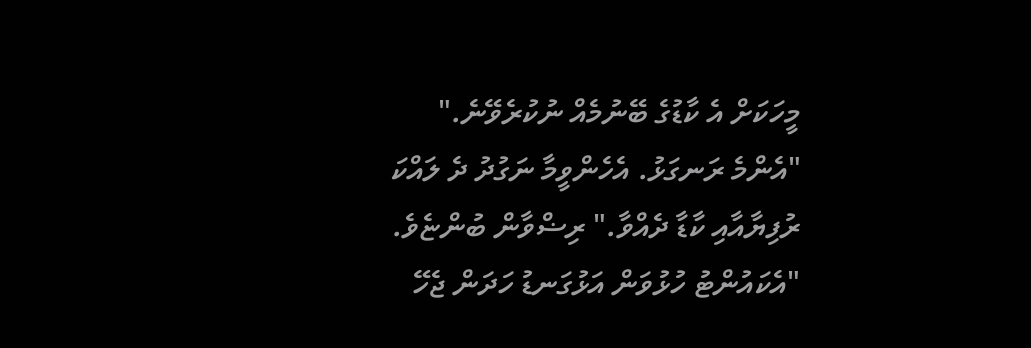މީހަކަށް އެ ކާޑުގެ ބޭނުމެއް ނުކުރެވޭނެ."
"އެންމެ ރަނގަޅު. އެހެންވީމާ ނަގުދު ދެ ލައްކަ ރުފިޔާއާއި ކާޑާ ދެއްވާ." ރިޟްވާން ބުންޏެވެ. "އެކައުންޓު ހުޅުވަން އަޅުގަނޑު ހަދަން ޖެހޭ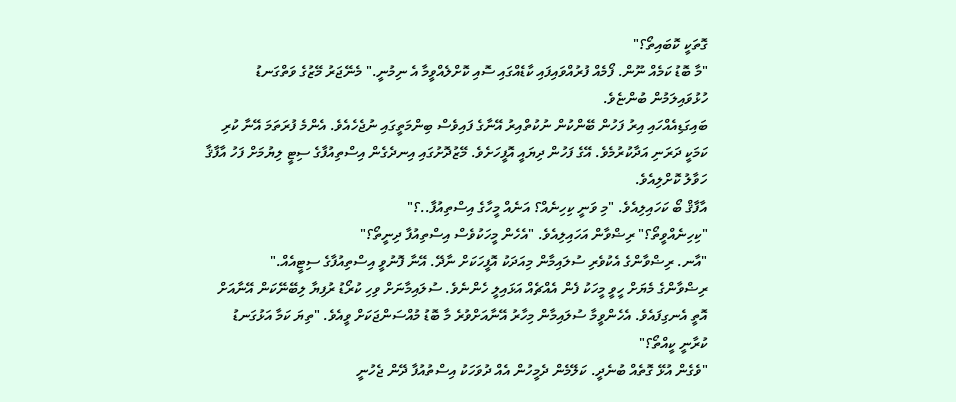ގޮތަކީ ކޮބައިތޯ؟"
"މާ ބޮޑު ކަމެއް ނޫން. ފޯމެއް ފުރުއްވައިފައި ކާޑެއްގައި ސޮއި ކޮށްލެއްވީމާ އެ ނިމުނީ." މެނޭޖަރު މޭޒުގެ ވަތްގަނޑު ހުޅުވައިލަމުން ބުންޏެވެ.
ބައިގަޑިއެއްހައި އިރު ފަހުން ބޭންކުން ނުކުތްއިރު އޭނާގެ ފައިވެސް ބިންމަތީގައި ނުޖެހެއެވެ. އެންމެ ފުރަތަމަ އޭނާ ކުރި ކަމަކީ ދަރަނި އަދާކުރުމެވެ. އޭގެ ފަހުން ދިޔައީ އޮފީހަށެވެ. މޭޒުދޮށުގައި އިނދެގެން އިސްތިއުފާގެ ސިޓީ ލިޔުމަށް ފަހު އާފާޤާ ހަވާލު ކޮށްލިއެވެ.
އާފާޤް ބޯ ކަހައިލިއެވެ. "މި ވަނީ ކިހިނެއް؟ އަނެއް މީހާގެ އިސްތިއުފާ..؟"
"ކިހިނެއްވީތޯ؟" ރިޟްވާން އަހައިލިއެވެ. "އެހެން މީހަކުވެސް އިސްތިއުފާ ދިނީތޯ؟"
"އާނ. ރިޟްވާންގެ އެކުވެރި ސުލައިމާން މިއަދަކު އޮފީހަކަށް ނާދޭ. އޭނާ ފޮނުވީ އިސްތިއުފާގެ ސިޓީއެއް."
ރިޟްވާންގެ މެޔަށް ހީވީ މީހަކު ފެން އެއްޗެއް އަޅައިލީ ހެންނެވެ. ސުލައިމާނަށް ވިހި ކުރޯޑު ރުފިޔާ ލިބޭނޭކަން އޭނާއަށް އޮތީ އެނގިފައެވެ. އެހެންވީމާ ސުލައިމާން މިހާރު އޭނާއަށްވުރެ މާ ބޮޑު މުއްސަންޖަކަށް ވީއެވެ. "ތިޔަ ކަމާ އަޅުގަނޑު ކުރާނީ ކީއްތޯ؟"
"ވެގެން އުޅޭ ގޮތެއް ބުނެދީ. ކަލޭމެން ދެމީހުން އެއް ދުވަހަކު އިސްތުއުފާ ދޭން ޖެހުނީ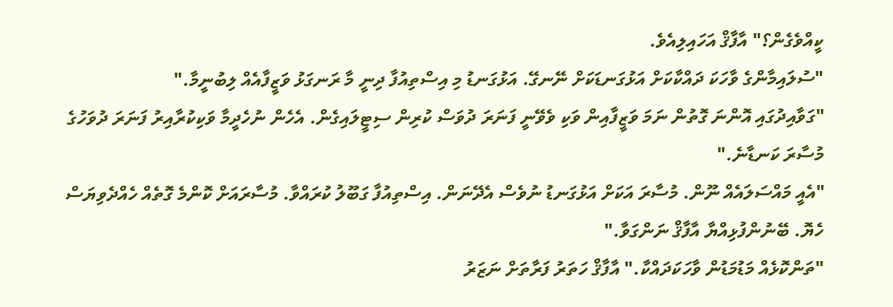ކީއްވެގެން؟" އާފާޤް އަހައިލިއެވެ.
"ސުލައިމާންގެ ވާހަކަ ދައްކާކަށް އަޅުގަނޑަކަށް ނޭނގޭ. އަޅުގަނޑު މި އިސްތިއުފާ ދިނީ މާ ރަނގަޅު ވަޒީފާއެއް ލިބުނީމާ."
"ގަވާއިދުގައި އޮންނަ ގޮތުން ނަމަ ވަޒީފާއިން ވަކި ވެވޭނީ ފަނަރަ ދުވަސް ކުރިން ސިޓީލައިގެން. އެހެން ނުހެދީމާ ވަކިކުރާއިރު ފަނަރަ ދުވަހުގެ މުސާރަ ކަނޑާނެ."
"އެއީ މައްސަލައެއް ނޫން. މުސާރަ އަކަށް އަޅުގަނޑު ނުވެސް އެދޭނަން. އިސްތިއުފާ ގަބޫލު ކުރައްވާ. މުސާރައަށް ކޮންމެ ގޮތެއް ހެއްދެވިޔަސް ހެޔޮ. ބޭނުންފުޅިއްޔާ އާފާޤް ނަންގަވާ."
"ތަންކޮޅެއް މަޑުމަޑުން ވާހަކަދައްކާ." އާފާޤް ހަތަރު ފަރާތަށް ނަޒަރު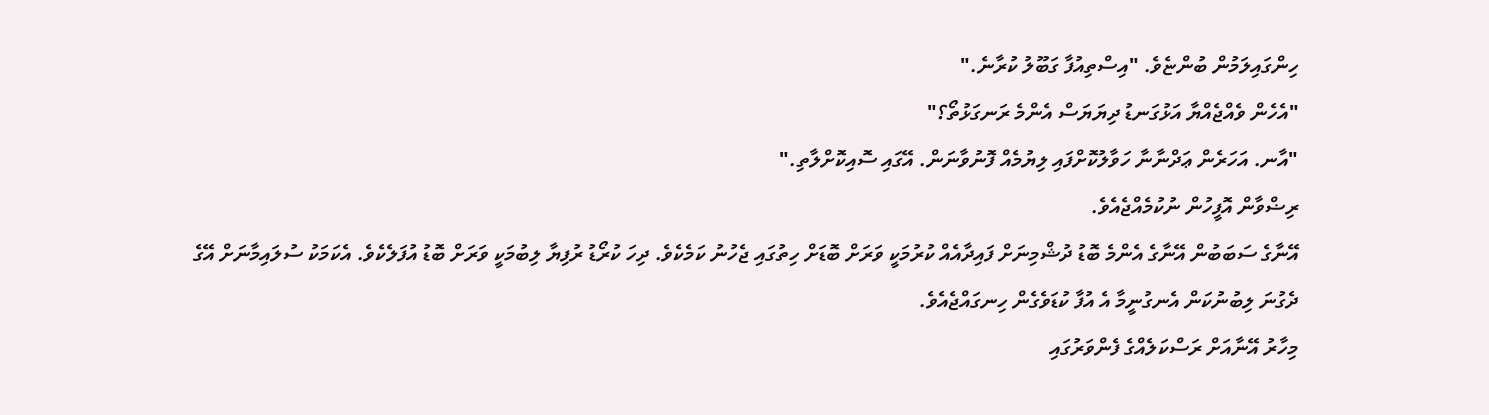ހިންގައިލަމުން ބުންޏެވެ. "އިސްތިއުފާ ގަބޫލު ކުރާނެ."
"އެހެން ވެއްޖެއްޔާ އަޅުގަނޑު ދިޔަޔަސް އެންމެ ރަނގަޅުތޯ؟"
"އާނ. އަހަރެން ޢަދްނާނާ ހަވާލުކޮށްފައި ލިޔުމެއް ފޮނުވާނަން. އޭގައި ސޮއިކޮށްލާތި."
ރިޟްވާން އޮފީހުން ނުކުމެއްޖެއެވެ.
އޭނާގެ ސަބަބުން އޭނާގެ އެންމެ ބޮޑު ދުޝްމިނަށް ފައިދާއެއް ކުރުމަކީ ވަރަށް ބޮޑަށް ހިތުގައި ޖެހުނު ކަމެކެވެ. ދިހަ ކުރޯޑު ރުފިޔާ ލިބުމަކީ ވަރަށް ބޮޑު އުފަލެކެވެ. އެކަމަކު ސުލައިމާނަށް އޭގެ ދެގުނަ ލިބުނުކަން އެނގުނީމާ އެ އުފާ ކުޑަވެގެން ހިނގައްޖެއެވެ.
މިހާރު އޭނާއަށް ރަސްކަލެއްގެ ފެންވަރުގައި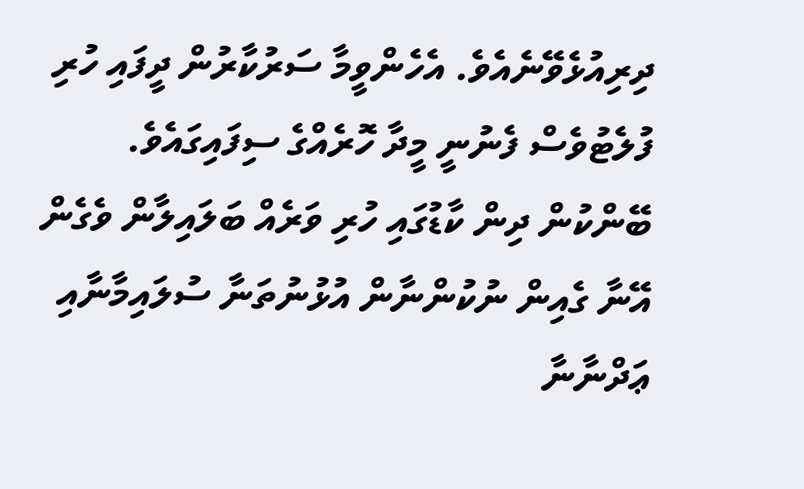ދިރިއުޅެވޭނެއެވެ. އެހެންވީމާ ސަރުކާރުން ދީފައި ހުރި ފުލެޓުވެސް ފެނުނީ މީދާ ހޮރެއްގެ ސިފައިގައެވެ.
ބޭންކުން ދިން ކާޑުގައި ހުރި ވަރެއް ބަލައިލާން ވެގެން އޭނާ ގެއިން ނުކުންނާން އުޅުނުތަނާ ސުލައިމާނާއި ޢަދްނާނާ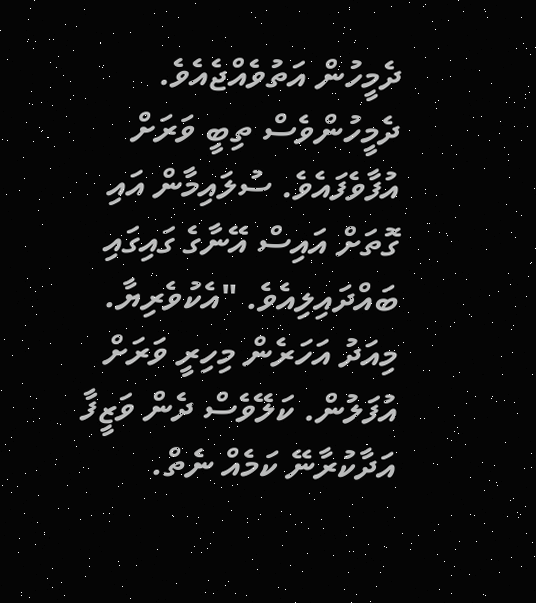ދެމީހުން އަތުވެއްޖެއެވެ. ދެމީހުންވެސް ތިބީ ވަރަށް އުފާވެފައެވެ. ސުލައިމާން އައި ގޮތަށް އައިސް އޭނާގެ ގައިގައި ބައްދައިލިއެވެ. "އެކުވެރިޔާ. މިއަދު އަހަރެން މިހިރީ ވަރަށް އުފަލުން. ކަލޭވެސް ދެން ވަޒީފާ އަދާކުރާނޭ ކަމެއް ނެތް.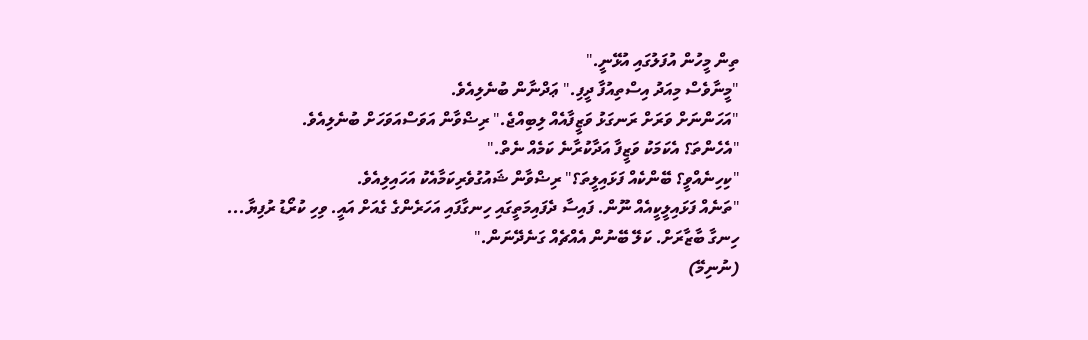ތިން މީހުން އުފަލުގައި އުޅޭނީ."
"މީނާވެސް މިއަދު އިސްތިއުފާ ދީފި." ޢަދްނާން ބުނެލިއެވެ.
"އަހަންނަށް ވަރަށް ރަނގަޅު ވަޒީފާއެއް ލިބިއްޖެ." ރިޟްވާން އަވަސްއަވަހަށް ބުނެލިއެވެ.
"އެހެންތަ؟ އެކަމަކު ވަޒީފާ އަދާކުރާނެ ކަމެއް ނެތް."
"ކިހިނެއްވީ؟ ބޭންކެއް ފަޅައިލީތަ؟" ރިޟްވާން ޝައުގުވެރިކަމާއެކު އަހައިލިއެވެ.
"ތަނެއް ފަޅައިލީކީއެއް ނޫން. ފައިސާ ދެފައިމަތީގައި ހިނގާފައި އަހަރެންގެ ގެއަށް އައީ. ވިހި ކުރޯޑު ރުފިޔާ... ހިނގާ ބާޒާރަށް. ކަލޭ ބޭނުން އެއްޗެއް ގަނެދޭނަން."
(ނުނިމޭ)